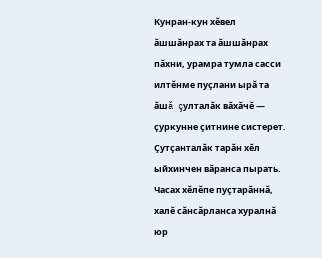Кунран-кун хĕвел ăшшăнрах та ăшшăнрах пăхни, урамра тумла сасси илтĕнме пуçлани ырă та ăшă çулталăк вăхăчĕ — çуркунне çитнине систерет. Çутçанталăк тарăн хĕл ыйхинчен вăранса пырать. Часах хĕлĕпе пуçтарăннă, халĕ сăнсăрланса хуралнă юр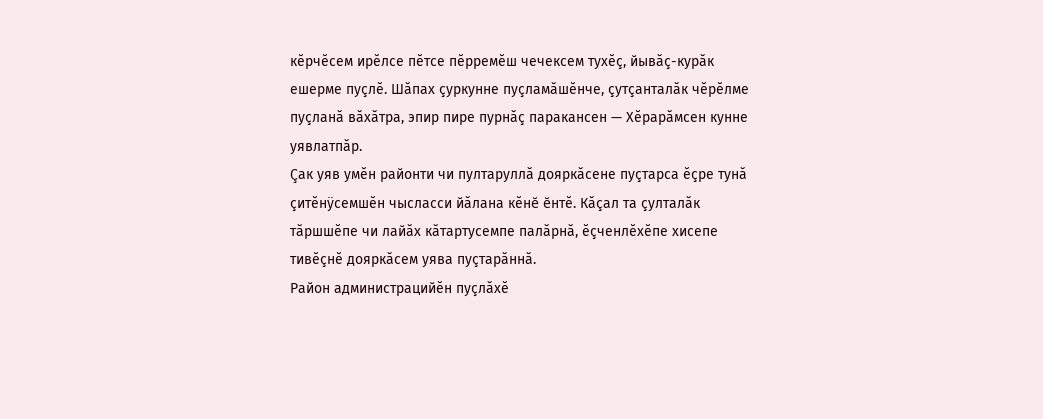кĕрчĕсем ирĕлсе пĕтсе пĕрремĕш чечексем тухĕç, йывăç-курăк ешерме пуçлĕ. Шăпах çуркунне пуçламăшĕнче, çутçанталăк чĕрĕлме пуçланă вăхăтра, эпир пире пурнăç паракансен — Хĕрарăмсен кунне уявлатпăр.
Çак уяв умĕн районти чи пултаруллă дояркăсене пуçтарса ĕçре тунă çитĕнÿсемшĕн чысласси йăлана кĕнĕ ĕнтĕ. Кăçал та çулталăк тăршшĕпе чи лайăх кăтартусемпе палăрнă, ĕçченлĕхĕпе хисепе тивĕçнĕ дояркăсем уява пуçтарăннă.
Район администрацийĕн пуçлăхĕ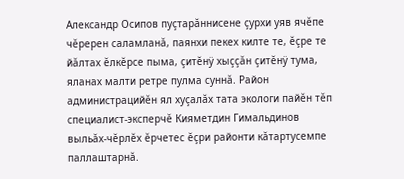Александр Осипов пуçтарăннисене çурхи уяв ячĕпе чĕререн саламланă, паянхи пекех килте те, ĕçре те йăлтах ĕлкĕрсе пыма, çитĕнÿ хыççăн çитĕнÿ тума, яланах малти ретре пулма суннă. Район администрацийĕн ял хуçалăх тата экологи пайĕн тĕп специалист-эксперчĕ Кияметдин Гимальдинов выльăх-чĕрлĕх ĕрчетес ĕçри районти кăтартусемпе паллаштарнă.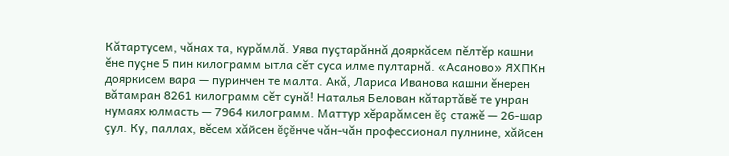Кăтартусем, чăнах та, курăмлă. Уява пуçтарăннă дояркăсем пĕлтĕр кашни ĕне пуçне 5 пин килограмм ытла сĕт суса илме пултарнă. «Асаново» ЯХПКн дояркисем вара — пуринчен те малта. Акă, Лариса Иванова кашни ĕнерен вăтамран 8261 килограмм сĕт сунă! Наталья Белован кăтартăвĕ те унран нумаях юлмасть — 7964 килограмм. Маттур хĕрарăмсен ĕç стажĕ — 26-шар çул. Ку, паллах, вĕсем хăйсен ĕçĕнче чăн-чăн профессионал пулнине, хăйсен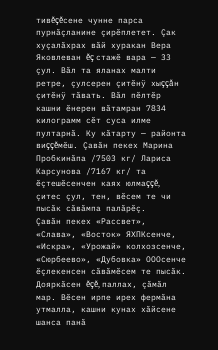тивĕçĕсене чунне парса пурнăçланине çирĕплетет. Çак хуçалăхрах вăй хуракан Вера Яковлеван ĕç стажĕ вара — 33 çул. Вăл та яланах малти ретре, çулсерен çитĕнÿ хыççăн çитĕнÿ тăвать. Вăл пĕлтĕр кашни ĕнерен вăтамран 7834 килограмм сĕт суса илме пултарнă. Ку кăтарту — районта виççĕмĕш. Çавăн пекех Марина Пробкинăпа /7503 кг/ Лариса Карсунова /7167 кг/ та ĕçтешĕсенчен каях юлмаççĕ, çитес çул, тен, вĕсем те чи пысăк сăвăмпа палăрĕç.
Çавăн пекех «Рассвет», «Слава», «Восток» ЯХПКсенче, «Искра», «Урожай» колхозсенче, «Сюрбеево», «Дубовка» ОООсенче ĕçлекенсен сăвăмĕсем те пысăк.
Дояркăсен ĕçĕ, паллах, çăмăл мар. Вĕсен ирпе ирех фермăна утмалла, кашни кунах хăйсене шанса панă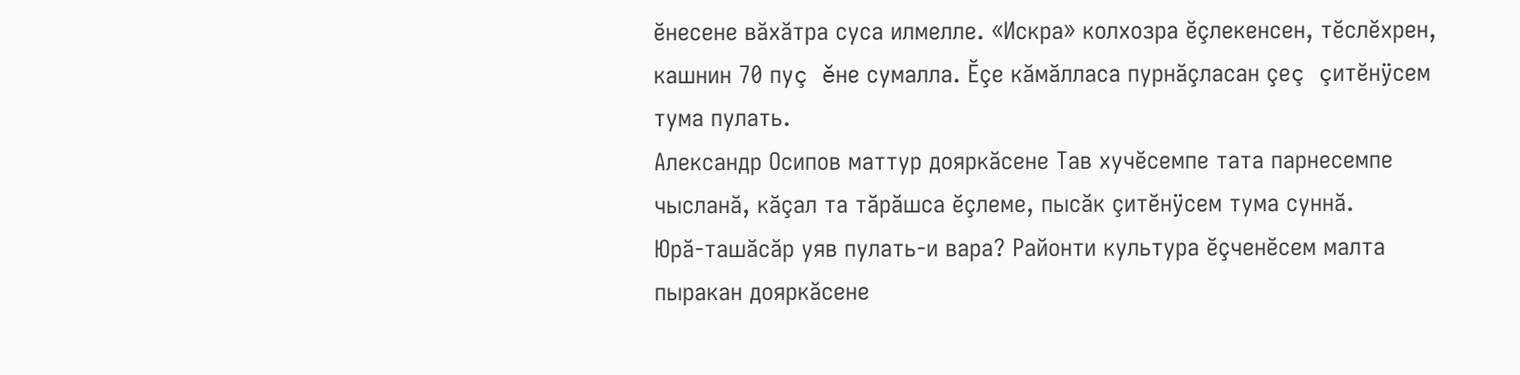ĕнесене вăхăтра суса илмелле. «Искра» колхозра ĕçлекенсен, тĕслĕхрен, кашнин 70 пуç ĕне сумалла. Ĕçе кăмăлласа пурнăçласан çеç çитĕнÿсем тума пулать.
Александр Осипов маттур дояркăсене Тав хучĕсемпе тата парнесемпе чысланă, кăçал та тăрăшса ĕçлеме, пысăк çитĕнÿсем тума суннă.
Юрă-ташăсăр уяв пулать-и вара? Районти культура ĕçченĕсем малта пыракан дояркăсене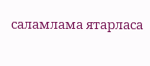саламлама ятарласа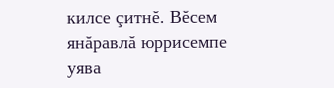килсе çитнĕ. Вĕсем янăравлă юррисемпе уява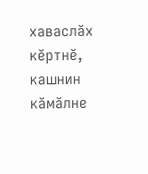хаваслăх кĕртнĕ, кашнин кăмăлне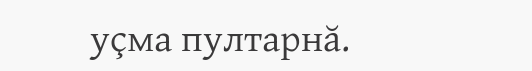уçма пултарнă.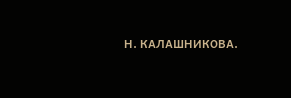Н. КАЛАШНИКОВА.